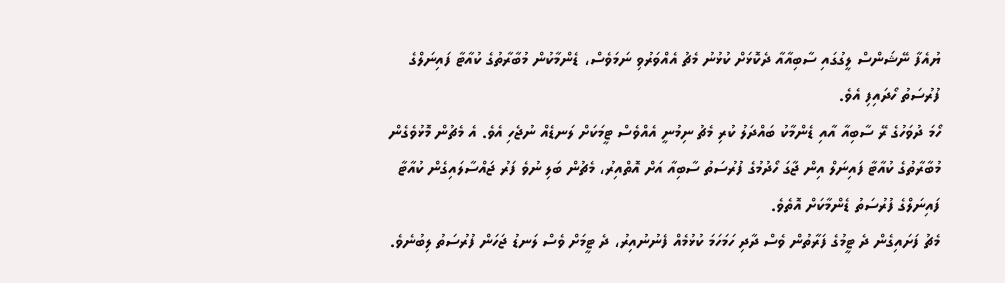ޔުއެފާ ނޭޝަންސް ލީގުގައި ސާބިއާއާ ދެކޮޅަށް ކުޅުނު މެޗު އެއްވަރުވި ނަމަވެސް، ޑެންމާކުން މުބާރާތުގެ ކުއާޓާ ފައިނަލްގެ ފުރުސަތު ހޯދައިފި އެވެ.
ހޯމަ ދުވަހުގެ ރޭ ސާބިއާ އާއި ޑެންމާކު ބައްދަލު ކުރި މެޗު ނިމުނީ އެއްވެސް ޓީމަކަށް ލަނޑެއް ނުޖެހި އެވެ. އެ މެޗުން މޮޅުވެގެން މުބާރާތުގެ ކުއާޓާ ފައިނަލް އިން ޖާގަ ހޯދުމުގެ ފުރުސަތު ސާބިއާ އަށް އޮތްއިރު، މެޗުން ބަލި ނުވެ ފަރު ޖައްސާލައިގެން ކުއާޓާ ފައިނަލްގެ ފުރުސަތު ޑެންމާކަށް އޮތެވެ.
މެޗު ފަށައިގެން ދެ ޓީމުގެ ފަރާތުން ވެސް ދާދި ހަމަހަމަ ކުޅުމެއް ފެނުނުއިރު، ދެ ޓީމަށް ވެސް ލަނޑު ޖަހަން ފުރުސަތު ލިބުނެވެ.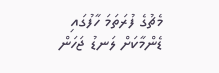މެޗުގެ ފުރަތަމަ ހާފުގައި ޑެންމާކަށް ލަނޑު ޖަހަން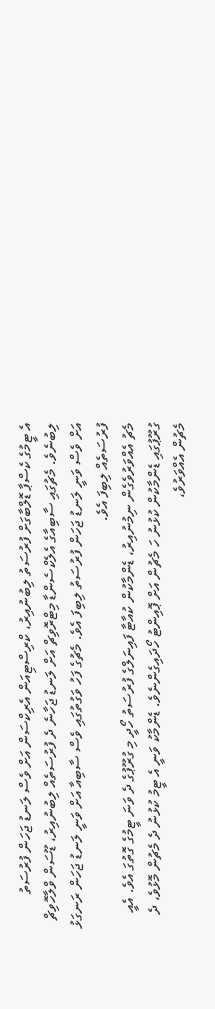އެ ޓީމުގެ ކެސްޕާ ޑޮލްބާގަށް ފުރުސަތު ލިބުނުއިރު، ކްރިސްޓިއަން އެރިކްސަން އަށް ވެސް ލަނޑު ޖަހަން ފުރުސަތު ލިބުނެވެ. މެޗުގައި ސާބިއާގެ އެލެކްސެންޑާ މިޓްރޮވިޗް އަށް ލަނޑު ޖަހާނެ ދެ ފުރުސަތެއް ލިބުނުއިރު، ޑޫސަން ވްލާހޮވިޗް އަށް ވެސް ވަނީ ލަނޑު ޖަހަން ފުރުސަތު ލިބިފަ އެވެ. މެޗުގެ ފަހު ވަގުތުގައި ވެސް ސާބިއާ އަށް ވަނީ ލަނޑު ޖަހަން ރަނގަޅު ފުރުސަތެއް ލިބިފަ އެވެ.
މެޗު އެއްވަރުވެގެން ނިމުނުއިރު، ޑެންމާކުން ކުއާޓާ ފައިނަލްގެ ފުރުސަތު ހޯދީ މި ގުރޫޕުގެ ދެ ވަނަ ޓީމުގެ ގޮތުގަ އެވެ. އެއީ ގުރޫޕުގައި ޑެންމާކުން ކުޅުނު ހަ މެޗުން އަށް ޕޮއިންޓު ހޯދައިގެންނެވެ. ޑެންމާކު ވަނީ އެ ޓީމު ކުޅުނު ދެ މެޗުން މޮޅުވެ، ދެ މެޗުން އެއްވަރުވެ،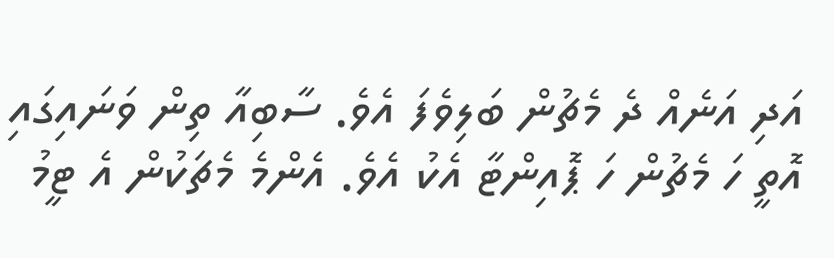އަދި އަނެއް ދެ މެޗުން ބަލިވެފަ އެވެ. ސާބިއާ ތިން ވަނައިގައި އޮތީ ހަ މެޗުން ހަ ޕޮއިންޓާ އެކު އެވެ. އެންމެ މެޗަކުން އެ ޓީމު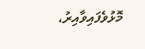މޮޅުވެފައިވާއިރު،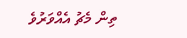ތިން މެޗު އެއްވަރުވެ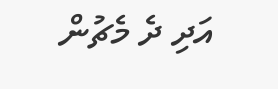އަދި ދެ މެޗުން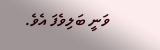ވަނީ ބަލިވެފަ އެވެ.